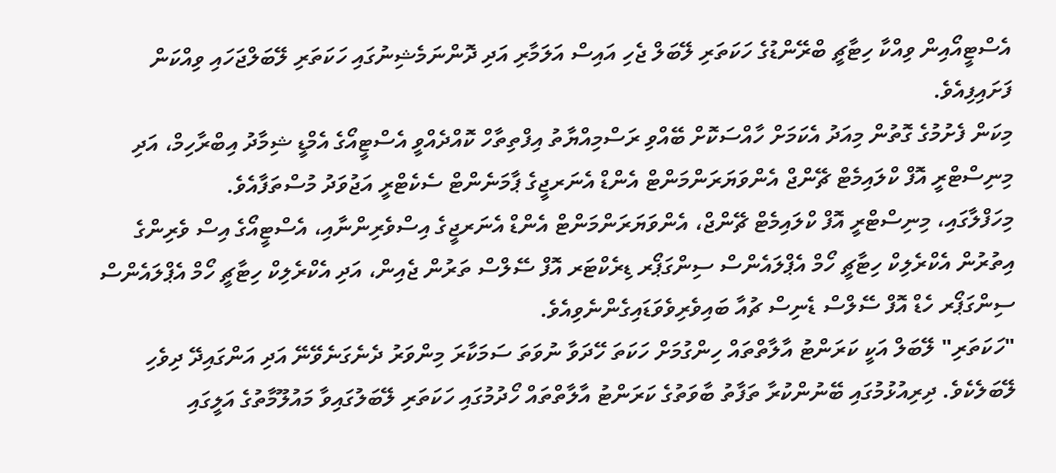އެސްޓީއޯއިން ވިއްކާ ހިޓާޗީ ބްރޭންޑުގެ ހަކަތަރި ލޭބަލް ޖެހި އައިސް އަލަމާރި އަދި ދޮންނަމެޝިނުގައި ހަކަތަރި ލޭބަލްޖަހައި ވިއްކަން ފަށައިފިއެވެ.
މިކަން ފެށުމުގެ ގޮތުން މިއަދު އެކަމަށް ހާއްސަކޮށް ބޭއްވި ރަސްމިއްޔާތު އިފްތިތާހް ކޮއްދެއްވީ އެސްޓީއޯގެ އެމްޑީ ޝިމާދު އިބްރާހިމް، އަދި މިނިސްޓްރީ އޮފް ކްލައިމެޓް ޗޭންޖް އެންވަޔަރަންމަންޓް އެންޑް އެނަރޖީގެ ޕާމަނެންޓް ސެކެޓްރީ އަޖުވަދު މުސްތަފާއެވެ.
މިހަފްލާގައި، މިނިސްޓްރީ އޮފް ކްލައިމެޓް ޗޭންޖް، އެންވަޔަރަންމަންޓް އެންޑް އެނަރޖީގެ އިސްވެރިންނާއި، އެސްޓީއޯގެ އިސް ވެރިންގެ އިތުރުން އެކްރެލިކް ހިޓާޗީ ހޯމް އެޕްލައެންސް ސިންގަޕޯރ ޑިރެކްޓަރ އޮފް ސޭލްސް ތަރުން ޖެއިން، އަދި އެކްރެލިކް ހިޓާޗީ ހޯމް އެޕްލައެންސް ސިންގަޕޯރ ހެޑް އޮފް ސޭލްސް ޑެނިސް ޗުއާ ބައިވެރިވެވަޑައިގެންނެވިއެވެ.
"ހަކަތަރި" ލޭބަލް އަކީ ކަރަންޓު އާލާތްތައް ހިންގުމަށް ހަކަތަ ހޭދަވާ ނުވަތަ ސަމަކާރަ މިންވަރު ދެނެގަނެވޭނޭ އަދި އަންގައިދޭ ދިވެހި ލޭބަލެކެވެ. ދިރިއުޅުމުގައި ބޭނުންކުރާ ތަފާތު ބާވަތުގެ ކަރަންޓު އާލާތްތައް ހޯދުމުގައި ހަކަތަރި ލޭބަލުގައިވާ މައުލޫމާތުގެ އަލީގައި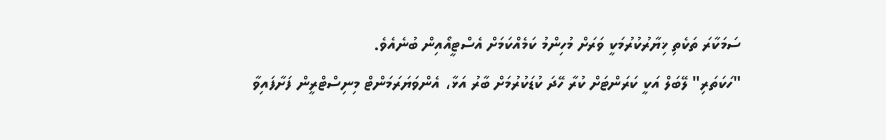ސަމަކާރަ ތަކެތި ޚިޔާރުކުރުމަކީ ވަރަށް މުހިންމު ކަމެއްކަމަށް އެސްޓީއޯއިން ބުނެއެވެ.
"ހަކަތަރި" ލޭބަލް އަކީ ކަރަންޓަށް ކުރާ ހޭދަ ކުޑަކުރުމަށް ބާރު އަޅާ، އެންވަޔަރަމަންޓް މިނިސްޓްރީން ފަށާފައިވާ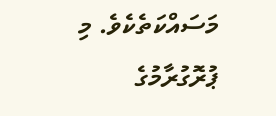މަސައްކަތެކެވެ. މި ޕުރޮގުރާމުގެ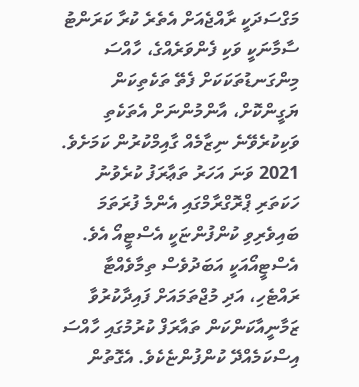މަގްސަދަކީ ރާއްޖެއަށް އެތެރެ ކުރާ ކަރަންޓު ސާމާނަކީ ވަކި ފެންވަރެއްގެ، ހާއްސަ މިންގަނޑުތަކަކަށް ފެތޭ ތަކެތިކަން ޔަގީންކޮށް، އާންމުންނަށް އެތަކެތި ވަކިކުރެވޭނެ ނިޒާމެއް ގާއިމްކުރުން ކަމަށެވެ.
2021 ވަނަ އަހަރު ތަޢާރަފު ކުރެވުނު ހަކަތަރި ޕްރޮގްރާމްގައި އެންމެ ފުރަތަމަ ބައިވެރިވި ކުންފުންޏަކީ އެސްޓީއޯ އެވެ. އެސްޓީއޯއަކީ އަބަދުވެސް ތިމާވެއްޓާ ރައްޓެހި، އަދި މުޖްތަމައަށް ފައިދާކުރުވާ ޒަމާނީއާކަންކަން ތައާރަފް ކުރުމުގައި ހާއްސަ އިސްކަމެއްދޭ ކުންފުންޏެކެވެ. އެގޮތުން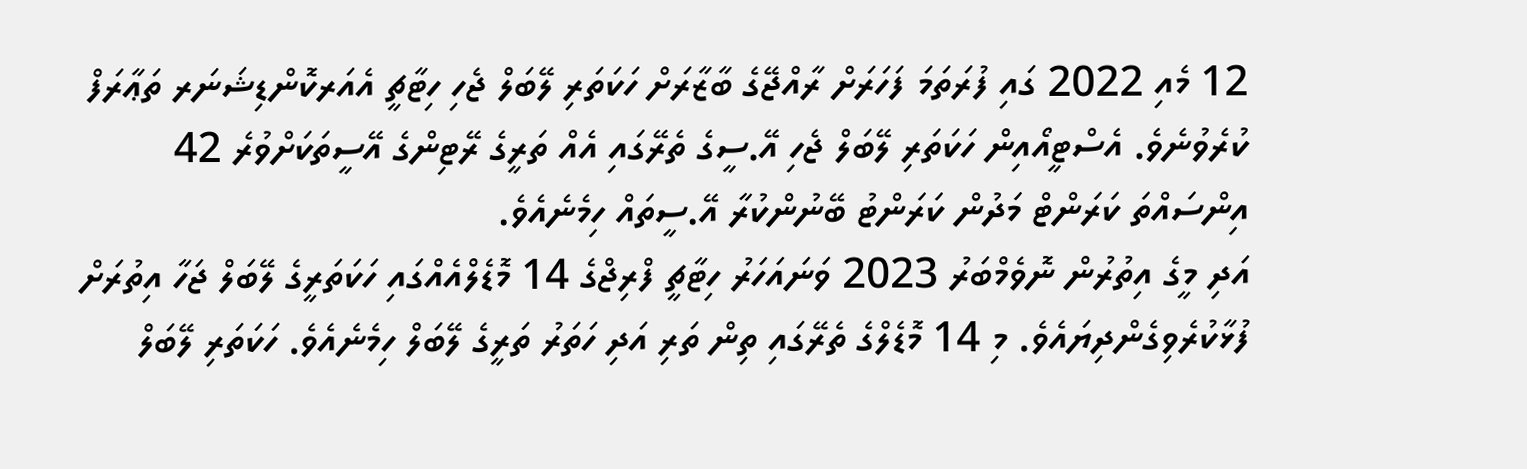12 މެއި 2022 ގައި ފުރަތަމަ ފަހަރަށް ރާއްޖޭގެ ބާޒާރަށް ހަކަތަރި ލޭބަލް ޖެހި ހިޓާޗީ އެއަރކޮންޑިޝަނަރ ތަޢާރަފް ކުރެވުނެވެ. އެސްޓީއޯއިން ހަކަތަރި ލޭބަލް ޖެހި އޭ.ސީގެ ތެރޭގައި އެއް ތަރީގެ ރޭޓިންގެ އޭސީތަކަށްވުރެ 42 އިންސައްތަ ކަރަންޓް މަދުން ކަރަންޓު ބޭނުންކުރާ އޭ.ސީތައް ހިމެނެއެވެ.
އަދި މީގެ އިތުރުން ނޮވެމްބަރު 2023 ވަނައަހަރު ހިޓާޗީ ފްރިޖްގެ 14 މޮޑެލްއެއްގައި ހަކަތަރީގެ ލޭބަލް ޖަހާ އިތުރަށް ފުޅާކުރެވިގެންދިޔައެވެ. މި 14 މޮޑެލްގެ ތެރޭގައި ތިން ތަރި އަދި ހަތަރު ތަރީގެ ލޭބަލް ހިމެނެއެވެ. ހަކަތަރި ލޭބަލް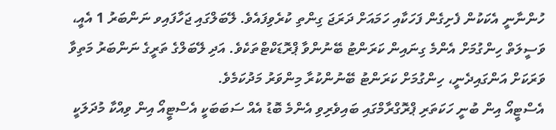ހުންނާނީ އެކަކުން ފެށިގެން ފަހަކާއި ހަމައަށް ދަރަޖަ ގިންތި ކުރެވިފައެވެ. ލޭބަލްގައި ޖަހާފައިވ ނަންބަރު 1 އެއީ، ވަސީލަތް ހިންގުމަށް އެންމެ ގިނައިން ކަރަންޓު ބޭނުންވާ ޕްރޮޑަކްޓްތަކެވެ. އަދި ލޭބަލްގެ ތަރީގެ ނަންބަރު މަތިވާ ވަރަކަށް އަންގައިދެނީ، ހިންގުމަށް ކަރަންޓު ބޭނުންކުރާ މިންވަރު މަދުކަމެވެ.
އެސްޓީއޯ އިން ބުނީ ހަކަތަރި ޕްރޮގްރާމްގައި ބައިވެރިވި އެންމެ ބޮޑު އެއް ސަބަބަކީ އެސްޓީއޯ އިން ވިއްކާ މުދަލަކީ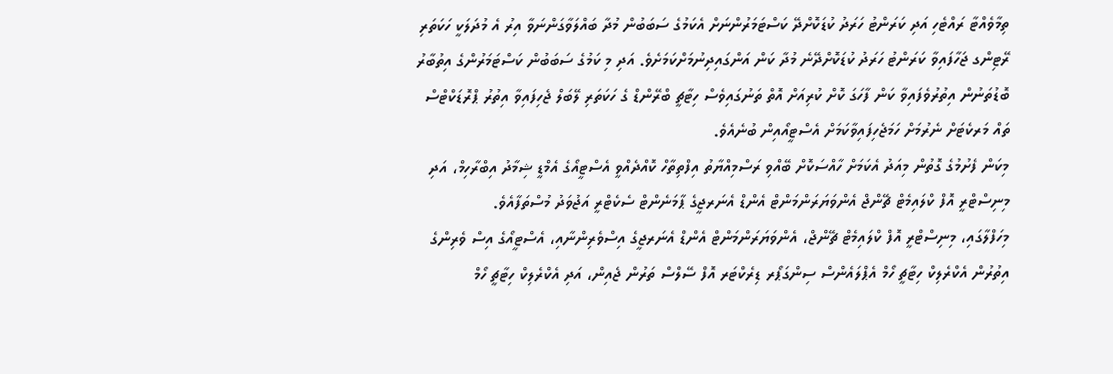ތިމާވެއްޓާ ރައްޓެހި އަދި ކަރަންޓު ހަރަދު ކުޑަކޮށްދޭ ކަސްޓަމަރުންނަށް އެކަމުގެ ސަބަބުން މުދާ ބައްލަވާގަންނަވާ އިރު އެ މުދަލަކީ ހަކަތަރި ރޭޓިންގ ޖަހާފައިވާ ކަރަންޓު ހަރަދު ކުޑަކޮށްދޭނެ މުދާ ކަން އަންގައިދިނުމަށްކަމަށެވެ. އަދި މި ކަމުގެ ސަބަބުން ކަސްޓަމަރުންގެ އިތުބާރު ބޮޑުތަނުން އިތުރުވެފައިވާ ކަން ފާހަގަ ކޮށް ކުރިއަށް އޮތް ތަނުގައިވެސް ހިޓާޗީ ބްރޭންޑް ގެ ހަކަތަރި ލޭބަލް ޖެހިފައިވާ އިތުރު ޕްރޮޑަކްޓްސް ތައް މަރކެޓަށް ނެރުމަށް ހަމަޖެހިފައިވާކަމަށް އެސްޓީއޯއިން ބުނެއެވެ.
މިކަން ފެށުމުގެ ގޮތުން މިއަދު އެކަމަށް ހާއްސަކޮށް ބޭއްވި ރަސްމިއްޔާތު އިފްތިތާހް ކޮއްދެއްވީ އެސްޓީއޯގެ އެމްޑީ ޝިމާދު އިބްރާހިމް، އަދި މިނިސްޓްރީ އޮފް ކްލައިމެޓް ޗޭންޖް އެންވަޔަރަންމަންޓް އެންޑް އެނަރޖީގެ ޕާމަނެންޓް ސެކެޓްރީ އަޖުވަދު މުސްތަފާއެވެ.
މިހަފްލާގައި، މިނިސްޓްރީ އޮފް ކްލައިމެޓް ޗޭންޖް، އެންވަޔަރަންމަންޓް އެންޑް އެނަރޖީގެ އިސްވެރިންނާއި، އެސްޓީއޯގެ އިސް ވެރިންގެ އިތުރުން އެކްރެލިކް ހިޓާޗީ ހޯމް އެޕްލައެންސް ސިންގަޕޯރ ޑިރެކްޓަރ އޮފް ސޭލްސް ތަރުން ޖެއިން، އަދި އެކްރެލިކް ހިޓާޗީ ހޯމް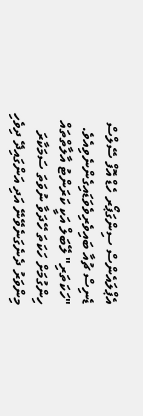އެޕްލައެންސް ސިންގަޕޯރ ހެޑް އޮފް ސޭލްސް ޑެނިސް ޗުއާ ބައިވެރިވެވަޑައިގެންނެވިއެވެ.
"ހަކަތަރި" ލޭބަލް އަކީ ކަރަންޓު އާލާތްތައް ހިންގުމަށް ހަކަތަ ހޭދަވާ ނުވަތަ ސަމަކާރަ މިންވަރު ދެނެގަނެވޭނޭ އަދި އަންގައިދޭ ދިވެހި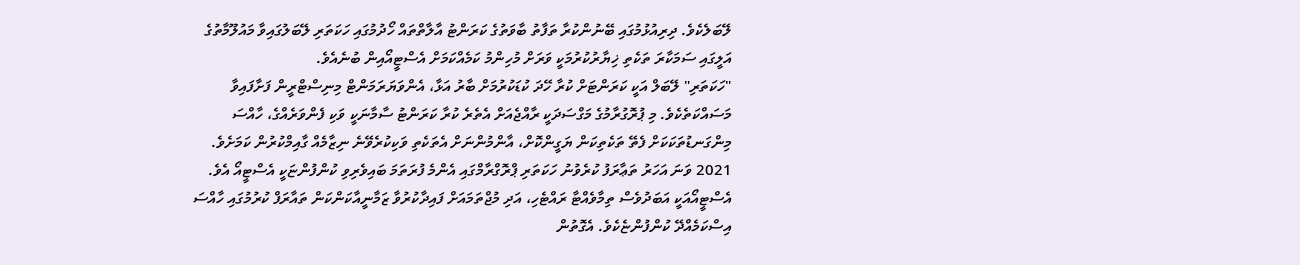ލޭބަލެކެވެ. ދިރިއުޅުމުގައި ބޭނުންކުރާ ތަފާތު ބާވަތުގެ ކަރަންޓު އާލާތްތައް ހޯދުމުގައި ހަކަތަރި ލޭބަލުގައިވާ މައުލޫމާތުގެ އަލީގައި ސަމަކާރަ ތަކެތި ޚިޔާރުކުރުމަކީ ވަރަށް މުހިންމު ކަމެއްކަމަށް އެސްޓީއޯއިން ބުނެއެވެ.
"ހަކަތަރި" ލޭބަލް އަކީ ކަރަންޓަށް ކުރާ ހޭދަ ކުޑަކުރުމަށް ބާރު އަޅާ، އެންވަޔަރަމަންޓް މިނިސްޓްރީން ފަށާފައިވާ މަސައްކަތެކެވެ. މި ޕުރޮގުރާމުގެ މަގްސަދަކީ ރާއްޖެއަށް އެތެރެ ކުރާ ކަރަންޓު ސާމާނަކީ ވަކި ފެންވަރެއްގެ، ހާއްސަ މިންގަނޑުތަކަކަށް ފެތޭ ތަކެތިކަން ޔަގީންކޮށް، އާންމުންނަށް އެތަކެތި ވަކިކުރެވޭނެ ނިޒާމެއް ގާއިމްކުރުން ކަމަށެވެ.
2021 ވަނަ އަހަރު ތަޢާރަފު ކުރެވުނު ހަކަތަރި ޕްރޮގްރާމްގައި އެންމެ ފުރަތަމަ ބައިވެރިވި ކުންފުންޏަކީ އެސްޓީއޯ އެވެ. އެސްޓީއޯއަކީ އަބަދުވެސް ތިމާވެއްޓާ ރައްޓެހި، އަދި މުޖްތަމައަށް ފައިދާކުރުވާ ޒަމާނީއާކަންކަން ތައާރަފް ކުރުމުގައި ހާއްސަ އިސްކަމެއްދޭ ކުންފުންޏެކެވެ. އެގޮތުން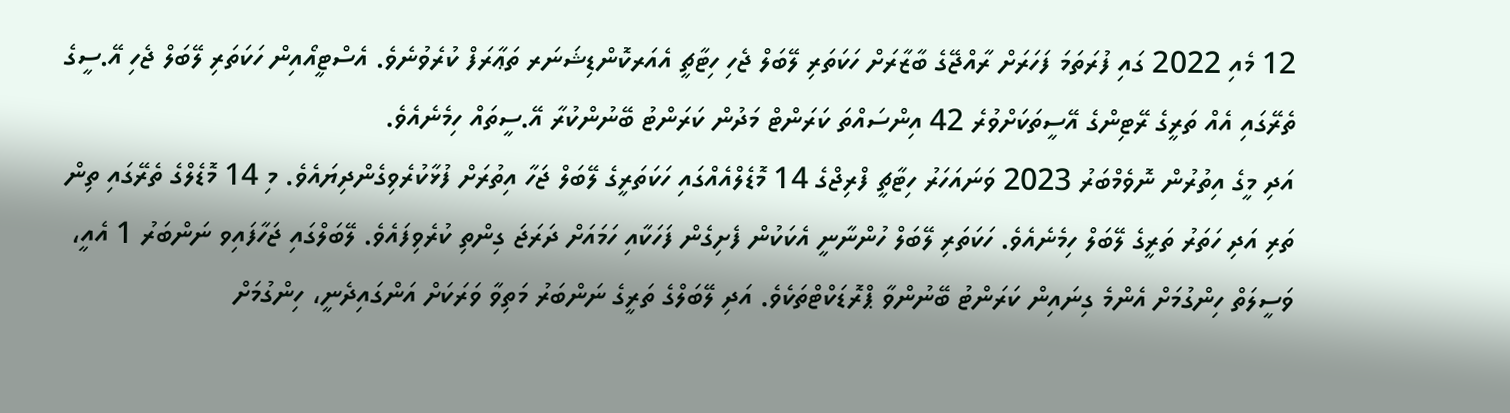12 މެއި 2022 ގައި ފުރަތަމަ ފަހަރަށް ރާއްޖޭގެ ބާޒާރަށް ހަކަތަރި ލޭބަލް ޖެހި ހިޓާޗީ އެއަރކޮންޑިޝަނަރ ތަޢާރަފް ކުރެވުނެވެ. އެސްޓީއޯއިން ހަކަތަރި ލޭބަލް ޖެހި އޭ.ސީގެ ތެރޭގައި އެއް ތަރީގެ ރޭޓިންގެ އޭސީތަކަށްވުރެ 42 އިންސައްތަ ކަރަންޓް މަދުން ކަރަންޓު ބޭނުންކުރާ އޭ.ސީތައް ހިމެނެއެވެ.
އަދި މީގެ އިތުރުން ނޮވެމްބަރު 2023 ވަނައަހަރު ހިޓާޗީ ފްރިޖްގެ 14 މޮޑެލްއެއްގައި ހަކަތަރީގެ ލޭބަލް ޖަހާ އިތުރަށް ފުޅާކުރެވިގެންދިޔައެވެ. މި 14 މޮޑެލްގެ ތެރޭގައި ތިން ތަރި އަދި ހަތަރު ތަރީގެ ލޭބަލް ހިމެނެއެވެ. ހަކަތަރި ލޭބަލް ހުންނާނީ އެކަކުން ފެށިގެން ފަހަކާއި ހަމައަށް ދަރަޖަ ގިންތި ކުރެވިފައެވެ. ލޭބަލްގައި ޖަހާފައިވ ނަންބަރު 1 އެއީ، ވަސީލަތް ހިންގުމަށް އެންމެ ގިނައިން ކަރަންޓު ބޭނުންވާ ޕްރޮޑަކްޓްތަކެވެ. އަދި ލޭބަލްގެ ތަރީގެ ނަންބަރު މަތިވާ ވަރަކަށް އަންގައިދެނީ، ހިންގުމަށް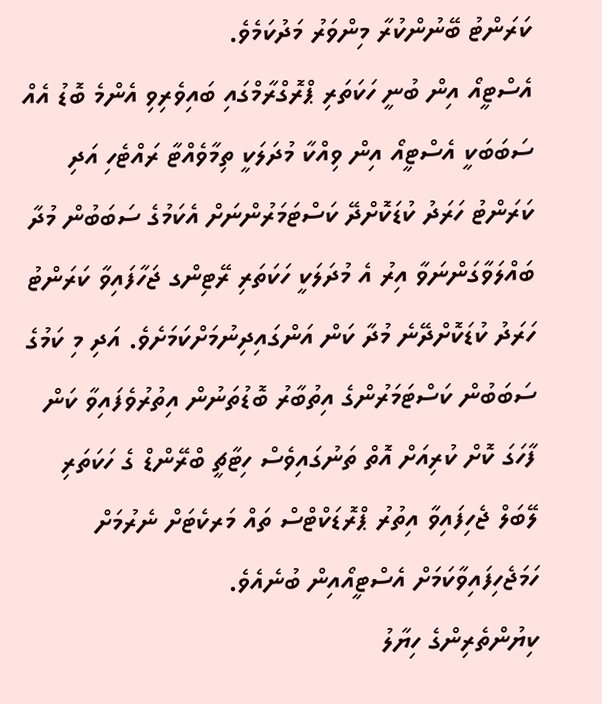ކަރަންޓު ބޭނުންކުރާ މިންވަރު މަދުކަމެވެ.
އެސްޓީއޯ އިން ބުނީ ހަކަތަރި ޕްރޮގްރާމްގައި ބައިވެރިވި އެންމެ ބޮޑު އެއް ސަބަބަކީ އެސްޓީއޯ އިން ވިއްކާ މުދަލަކީ ތިމާވެއްޓާ ރައްޓެހި އަދި ކަރަންޓު ހަރަދު ކުޑަކޮށްދޭ ކަސްޓަމަރުންނަށް އެކަމުގެ ސަބަބުން މުދާ ބައްލަވާގަންނަވާ އިރު އެ މުދަލަކީ ހަކަތަރި ރޭޓިންގ ޖަހާފައިވާ ކަރަންޓު ހަރަދު ކުޑަކޮށްދޭނެ މުދާ ކަން އަންގައިދިނުމަށްކަމަށެވެ. އަދި މި ކަމުގެ ސަބަބުން ކަސްޓަމަރުންގެ އިތުބާރު ބޮޑުތަނުން އިތުރުވެފައިވާ ކަން ފާހަގަ ކޮށް ކުރިއަށް އޮތް ތަނުގައިވެސް ހިޓާޗީ ބްރޭންޑް ގެ ހަކަތަރި ލޭބަލް ޖެހިފައިވާ އިތުރު ޕްރޮޑަކްޓްސް ތައް މަރކެޓަށް ނެރުމަށް ހަމަޖެހިފައިވާކަމަށް އެސްޓީއޯއިން ބުނެއެވެ.
ކިޔުންތެރިންގެ ހިޔާލު